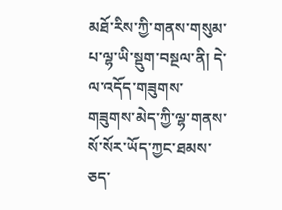མཐོ་རིས་ཀྱི་གནས་གསུམ་པ་ལྷ་ཡི་སྡུག་བསྔལ་ནི། དེ་ལ་འདོད་གཟུགས་གཟུགས་མེད་ཀྱི་ལྷ་གནས་སོ་སོར་ཡོད་ཀྱང་ཐམས་ཅད་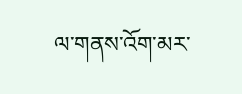ལ་གནས་འོག་མར་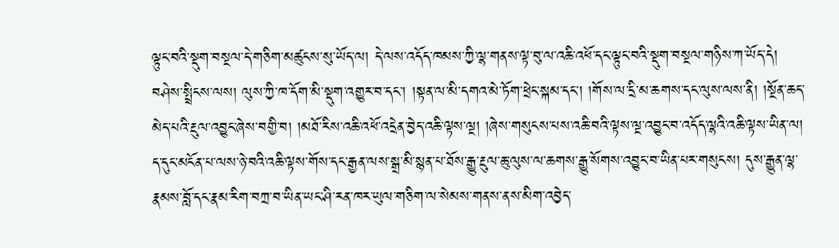ལྟུང་བའི་སྡུག་བསྔལ་དེ་གཅིག་མཚུངས་སུ་ཡོད་ལ། དེ་ལས་འདོད་ཁམས་ཀྱི་ལྷ་གནས་ལྟ་བུ་ལ་འཆི་འཕོ་དང་ལྟུང་བའི་སྡུག་བསྔལ་གཉིས་ཀ་ཡོད་དེ། བཤེས་སྤྲིངས་ལས། ལུས་ཀྱི་ཁ་དོག་མི་སྡུག་འགྱུར་བ་དང་། །སྟན་ལ་མི་དགའ་མེ་ཏོག་ཕྲེང་སྐམ་དང་། །གོས་ལ་དྲི་མ་ཆགས་དང་ལུས་ལས་ནི། །སྔོན་ཆད་མེད་པའི་རྔུལ་འབྱུང་ཞེས་བགྱི་བ། །མཐོ་རིས་འཆི་འཕོ་འདྲེན་བྱེད་འཆི་ལྟས་ལྔ། །ཞེས་གསུངས་པས་འཆི་བའི་ལྟས་ལྔ་འབྱུང་བ་འདོད་ལྷའི་འཆི་ལྟས་ཡིན་ལ། ད་དུང་མངོན་པ་ལས་ཉེ་བའི་འཆི་ལྟས་གོས་དང་རྒྱན་ལས་སྒྲ་མི་སྙན་པ་ཐོས་རྒྱུ་རྔུལ་ཆུ་ལུས་ལ་ཆགས་རྒྱུ་སོགས་འབྱུང་བ་ཡིན་པར་གསུངས། དུས་རྒྱུན་ལྷ་རྣམས་བློ་དང་རྣམ་རིག་བཀྲ་བ་ཡིན་ཡང་ཤི་རན་ཁར་ཡུལ་གཅིག་ལ་སེམས་གནས་ནས་མིག་འབྱེད་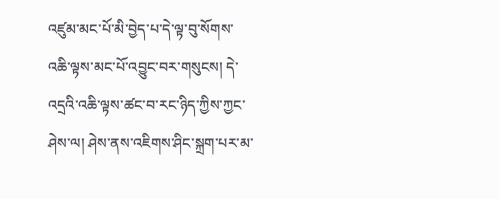འཛུམ་མང་པོ་མི་བྱེད་པ་དེ་ལྟ་བུ་སོགས་འཆི་ལྟས་མང་པོ་འབྱུང་བར་གསུངས། དེ་འདྲའི་འཆི་ལྟས་ཚང་བ་རང་ཉིད་ཀྱིས་ཀྱང་ཤེས་ལ། ཤེས་ནས་འཇིགས་ཤིང་སྐྲག་པར་མ་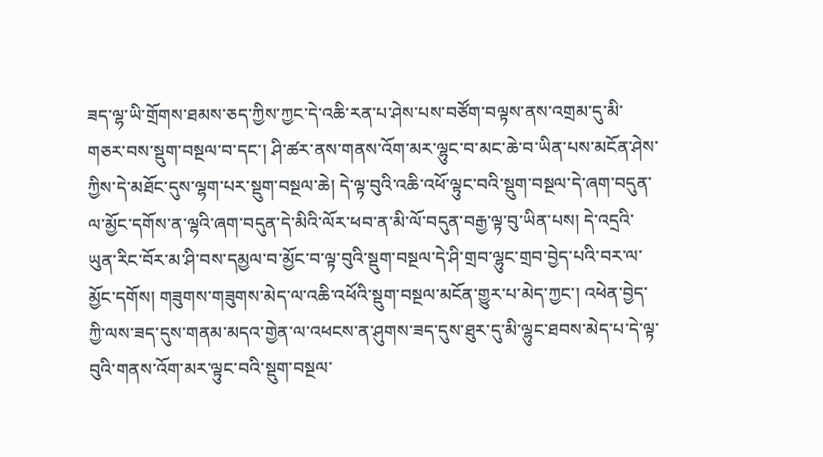ཟད་ལྷ་ཡི་གྲོགས་ཐམས་ཅད་ཀྱིས་ཀྱང་དེ་འཆི་རན་པ་ཤེས་པས་བཙོག་བལྟས་ནས་འགྲམ་དུ་མི་གཅར་བས་སྡུག་བསྔལ་བ་དང་། ཤི་ཚར་ནས་གནས་འོག་མར་ལྷུང་བ་མང་ཆེ་བ་ཡིན་པས་མངོན་ཤེས་ཀྱིས་དེ་མཐོང་དུས་ལྷག་པར་སྡུག་བསྔལ་ཆེ། དེ་ལྟ་བུའི་འཆི་འཕོ་ལྟུང་བའི་སྡུག་བསྔལ་དེ་ཞག་བདུན་ལ་མྱོང་དགོས་ན་ལྷའི་ཞག་བདུན་དེ་མིའི་ལོར་ཕབ་ན་མི་ལོ་བདུན་བརྒྱ་ལྟ་བུ་ཡིན་པས། དེ་འདྲའི་ཡུན་རིང་བོར་མ་ཤི་བས་དམྱལ་བ་མྱོང་བ་ལྟ་བུའི་སྡུག་བསྔལ་དེ་ཤི་གྲབ་ལྷུང་གྲབ་བྱེད་པའི་བར་ལ་མྱོང་དགོས། གཟུགས་གཟུགས་མེད་ལ་འཆི་འཕོའི་སྡུག་བསྔལ་མངོན་གྱུར་པ་མེད་ཀྱང་། འཕེན་བྱེད་ཀྱི་ལས་ཟད་དུས་གནམ་མདའ་གྱེན་ལ་འཕངས་ན་ཤུགས་ཟད་དུས་ཐུར་དུ་མི་ལྷུང་ཐབས་མེད་པ་དེ་ལྟ་བུའི་གནས་འོག་མར་ལྟུང་བའི་སྡུག་བསྔལ་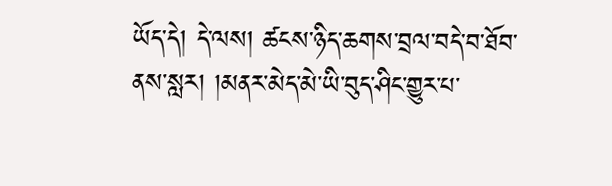ཡོད་དེ། དེ་ལས། ཚངས་ཉིད་ཆགས་བྲལ་བདེ་བ་ཐོབ་ནས་སླར། །མནར་མེད་མེ་ཡི་བུད་ཤིང་གྱུར་པ་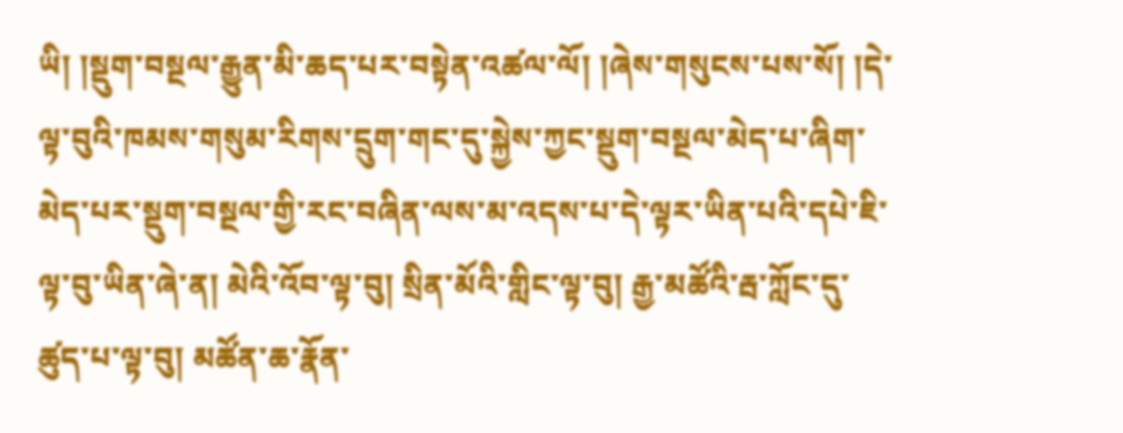ཡི། །སྡུག་བསྔལ་རྒྱུན་མི་ཆད་པར་བསྟེན་འཚལ་ལོ། །ཞེས་གསུངས་པས་སོ། །དེ་ལྟ་བུའི་ཁམས་གསུམ་རིགས་དྲུག་གང་དུ་སྐྱེས་ཀྱང་སྡུག་བསྔལ་མེད་པ་ཞིག་མེད་པར་སྡུག་བསྔལ་གྱི་རང་བཞིན་ལས་མ་འདས་པ་དེ་ལྟར་ཡིན་པའི་དཔེ་ཇི་ལྟ་བུ་ཡིན་ཞེ་ན། མེའི་འོབ་ལྟ་བུ། སྲིན་མོའི་གླིང་ལྟ་བུ། རྒྱ་མཚོའི་རྦ་ཀློང་དུ་ཚུད་པ་ལྟ་བུ། མཚོན་ཆ་རྣོན་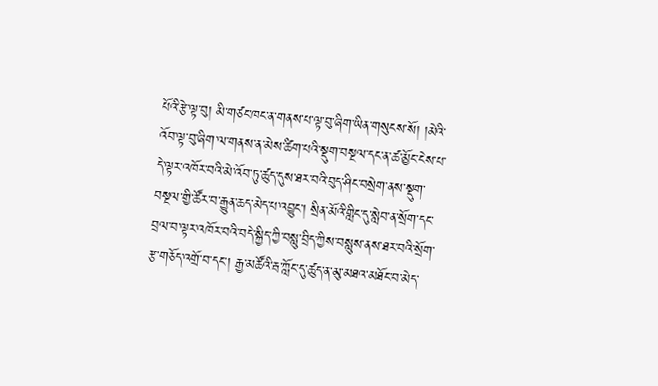པོའི་རྩེ་ལྟ་བུ། མི་གཙང་ཁང་ན་གནས་པ་ལྟ་བུ་ཞིག་ཡིན་གསུངས་སོ། །མེའི་འོབ་ལྟ་བུ་ཞིག་ལ་གནས་ན་མེས་ཚིག་པའི་སྡུག་བསྔལ་དང་ན་ཚ་མྱོང་ངེས་པ་དེ་ལྟར་འཁོར་བའི་མེ་འོབ་ཏུ་ཚུད་དུས་ཐར་བའི་བུད་ཤིང་བསྲེག་ནས་སྡུག་བསྔལ་གྱི་ཚོར་བ་རྒྱུན་ཆད་མེད་པ་འབྱུང་། སྲིན་མོའི་གླིང་དུ་སླེབ་ན་སྲོག་དང་བྲལ་བ་ལྟར་འཁོར་བའི་བདེ་སྐྱིད་ཀྱི་བསླུ་བྲིད་ཀྱིས་བསླུས་ནས་ཐར་བའི་སྲོག་རྩ་གཅོད་འགྲོ་བ་དང་། རྒྱ་མཚོའི་རྦ་ཀློང་དུ་ཚུད་ན་མུ་མཐའ་མཐོང་བ་མེད་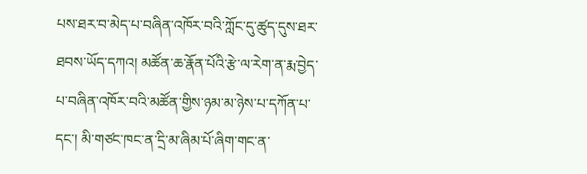པས་ཐར་བ་མེད་པ་བཞིན་འཁོར་བའི་ཀློང་དུ་ཚུད་དུས་ཐར་ཐབས་ཡོད་དཀའ། མཚོན་ཆ་རྣོན་པོའི་རྩེ་ལ་རེག་ན་རྨ་བྱེད་པ་བཞིན་འཁོར་བའི་མཚོན་གྱིས་ཉམ་མ་ཉེས་པ་དཀོན་པ་དང་། མི་གཙང་ཁང་ན་དྲི་མ་ཞིམ་པོ་ཞིག་གང་ན་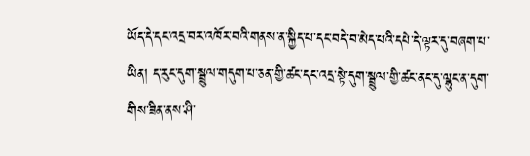ཡོད་དེ་དང་འདྲ་བར་འཁོར་བའི་གནས་ན་སྐྱིད་པ་དང་བདེ་བ་མེད་པའི་དཔེ་དེ་ལྟར་དུ་བཞག་པ་ཡིན། ད་རུང་དུག་སྦྲུལ་གདུག་པ་ཅན་གྱི་ཚང་དང་འདྲ་སྟེ་དུག་སྦྲུལ་གྱི་ཚང་ནང་དུ་ལྷུང་ན་དུག་གིས་ཟིན་ནས་ཤི་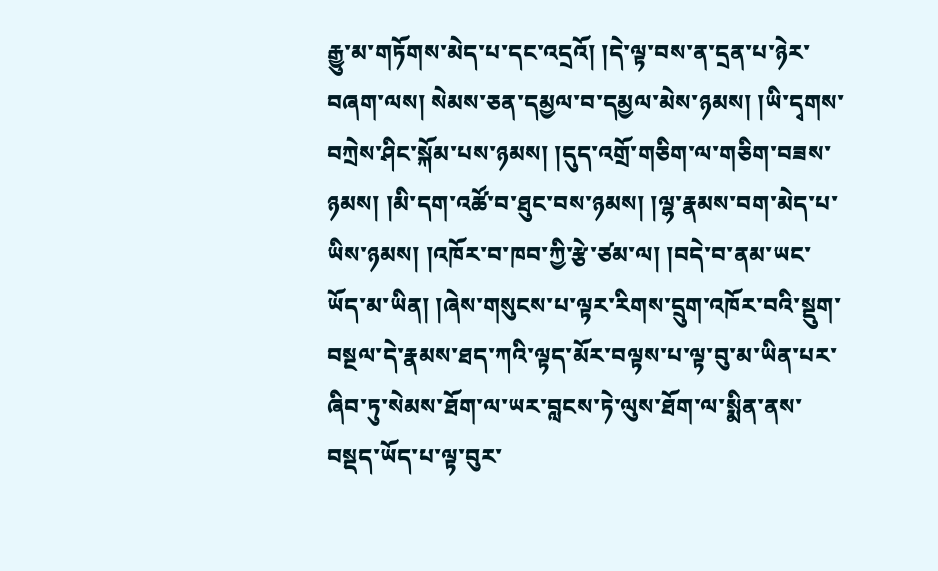རྒྱུ་མ་གཏོགས་མེད་པ་དང་འདྲའོ། །དེ་ལྟ་བས་ན་དྲན་པ་ཉེར་བཞག་ལས། སེམས་ཅན་དམྱལ་བ་དམྱལ་མེས་ཉམས། །ཡི་དྭགས་བཀྲེས་ཤིང་སྐོམ་པས་ཉམས། །དུད་འགྲོ་གཅིག་ལ་གཅིག་བཟས་ཉམས། །མི་དག་འཚོ་བ་ཐུང་བས་ཉམས། །ལྷ་རྣམས་བག་མེད་པ་ཡིས་ཉམས། །འཁོར་བ་ཁབ་ཀྱི་རྩེ་ཙམ་ལ། །བདེ་བ་ནམ་ཡང་ཡོད་མ་ཡིན། །ཞེས་གསུངས་པ་ལྟར་རིགས་དྲུག་འཁོར་བའི་སྡུག་བསྔལ་དེ་རྣམས་ཐད་ཀའི་ལྟད་མོར་བལྟས་པ་ལྟ་བུ་མ་ཡིན་པར་ཞིབ་ཏུ་སེམས་ཐོག་ལ་ཡར་བླངས་ཏེ་ལུས་ཐོག་ལ་སྨིན་ནས་བསྡད་ཡོད་པ་ལྟ་བུར་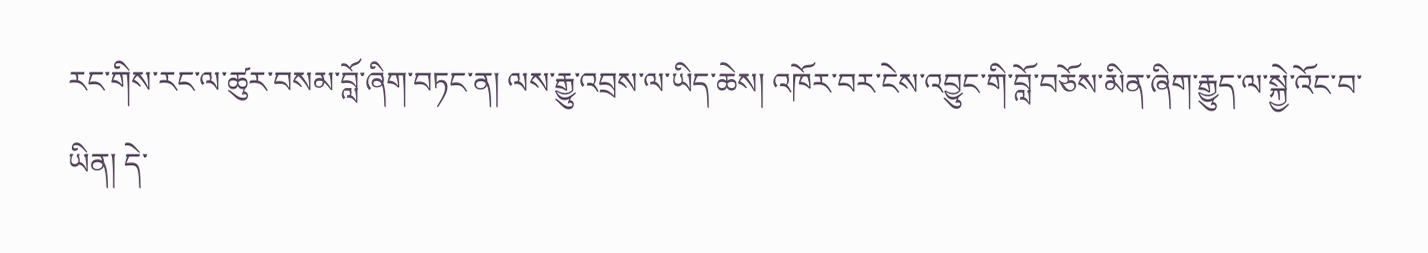རང་གིས་རང་ལ་ཚུར་བསམ་བློ་ཞིག་བཏང་ན། ལས་རྒྱུ་འབྲས་ལ་ཡིད་ཆེས། འཁོར་བར་ངེས་འབྱུང་གི་བློ་བཅོས་མིན་ཞིག་རྒྱུད་ལ་སྐྱེ་འོང་བ་ཡིན། དེ་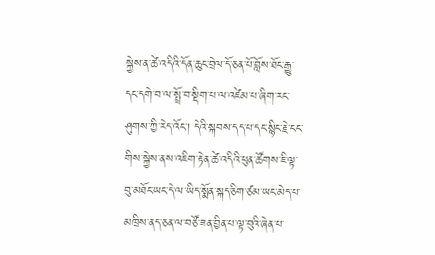སྐྱེས་ན་ཚེ་འདིའི་དོན་ཆུང་བྲེལ་དོ་ཅན་པོ་བློས་ཐོང་རྒྱུ་དང་དགེ་བ་ལ་སྤྲོ་བ་སྡིག་པ་ལ་འཛེམ་པ་ཞིག་རང་ཤུགས་ཀྱི་རེད་འོང་། དེའི་སྐབས་དད་པ་དང་སྙིང་རྗེ་ངང་གིས་སྐྱེས་ནས་འཇིག་རྟེན་ཚེ་འདིའི་ཕུན་ཚོགས་ཇི་ལྟ་བུ་མཐོང་ཡང་དེ་ལ་ཡིད་སྨོན་སྐད་ཅིག་ཙམ་ཡང་མེད་པ་མཁྲིས་ནད་ཅན་ལ་བཙོ་ཟན་བྱིན་པ་ལྟ་བུའི་ཞེན་པ་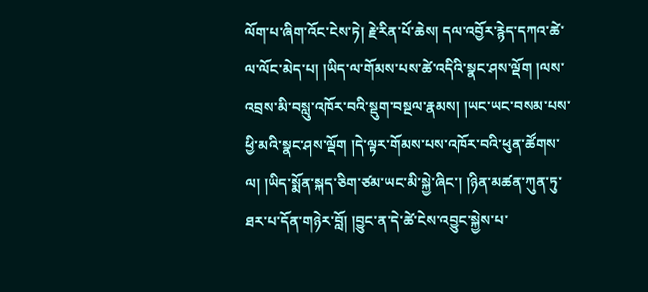ལོག་པ་ཞིག་འོང་ངེས་ཏེ། རྗེ་རིན་པོ་ཆེས། དལ་འབྱོར་རྙེད་དཀའ་ཚེ་ལ་ལོང་མེད་པ། །ཡིད་ལ་གོམས་པས་ཚེ་འདིའི་སྣང་ཤས་ལྡོག །ལས་འབྲས་མི་བསླུ་འཁོར་བའི་སྡུག་བསྔལ་རྣམས། །ཡང་ཡང་བསམ་པས་ཕྱི་མའི་སྣང་ཤས་ལྡོག །དེ་ལྟར་གོམས་པས་འཁོར་བའི་ཕུན་ཚོགས་ལ། །ཡིད་སྨོན་སྐད་ཅིག་ཙམ་ཡང་མི་སྐྱེ་ཞིང་། །ཉིན་མཚན་ཀུན་ཏུ་ཐར་པ་དོན་གཉེར་བློ། །བྱུང་ན་དེ་ཚེ་ངེས་འབྱུང་སྐྱེས་པ་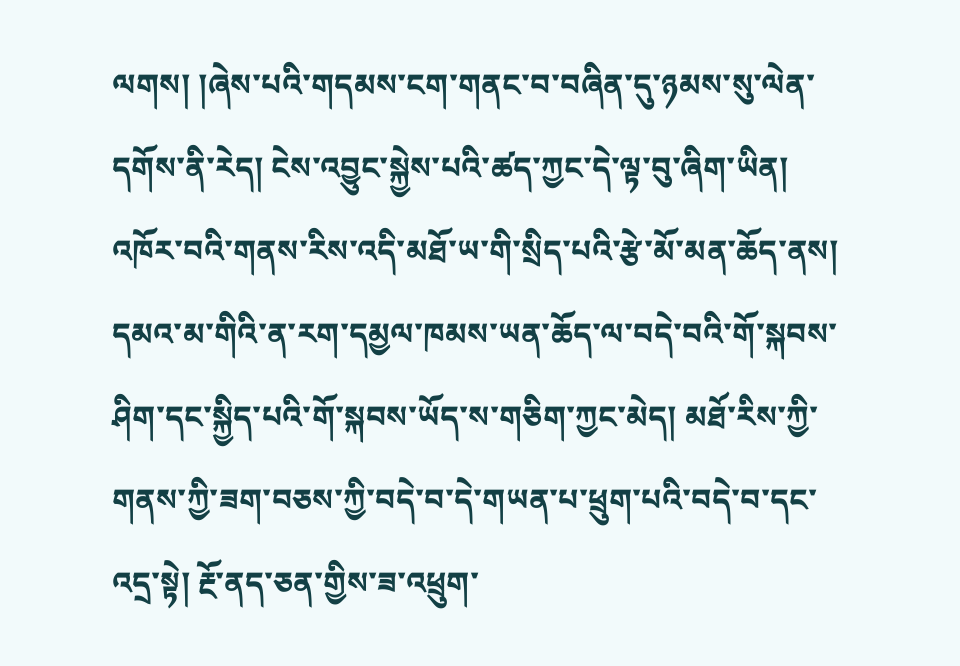ལགས། །ཞེས་པའི་གདམས་ངག་གནང་བ་བཞིན་དུ་ཉམས་སུ་ལེན་དགོས་ནི་རེད། ངེས་འབྱུང་སྐྱེས་པའི་ཚད་ཀྱང་དེ་ལྟ་བུ་ཞིག་ཡིན། འཁོར་བའི་གནས་རིས་འདི་མཐོ་ཡ་གི་སྲིད་པའི་རྩེ་མོ་མན་ཆོད་ནས། དམའ་མ་གིའི་ན་རག་དམྱལ་ཁམས་ཡན་ཆོད་ལ་བདེ་བའི་གོ་སྐབས་ཤིག་དང་སྐྱིད་པའི་གོ་སྐབས་ཡོད་ས་གཅིག་ཀྱང་མེད། མཐོ་རིས་ཀྱི་གནས་ཀྱི་ཟག་བཅས་ཀྱི་བདེ་བ་དེ་གཡན་པ་ཕྲུག་པའི་བདེ་བ་དང་འདྲ་སྟེ། རྔོ་ནད་ཅན་གྱིས་ཟ་འཕྲུག་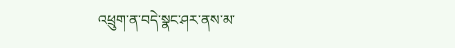འཕྲུག་ན་བདེ་སྣང་ཤར་ནས་མ་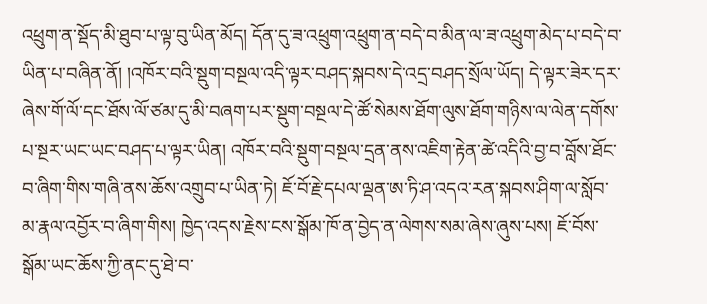འཕྲུག་ན་སྡོད་མི་ཐུབ་པ་ལྟ་བུ་ཡིན་མོད། དོན་དུ་ཟ་འཕྲུག་འཕྲུག་ན་བདེ་བ་མིན་ལ་ཟ་འཕྲུག་མེད་པ་བདེ་བ་ཡིན་པ་བཞིན་ནོ། །འཁོར་བའི་སྡུག་བསྔལ་འདི་ལྟར་བཤད་སྐབས་དེ་འདྲ་བཤད་སྲོལ་ཡོད། དེ་ལྟར་ཟེར་དར་ཞེས་གོ་ལོ་དང་ཐོས་ལོ་ཙམ་དུ་མི་བཞག་པར་སྡུག་བསྔལ་དེ་ཚོ་སེམས་ཐོག་ལུས་ཐོག་གཉིས་ལ་ལེན་དགོས་པ་སྔར་ཡང་ཡང་བཤད་པ་ལྟར་ཡིན། འཁོར་བའི་སྡུག་བསྔལ་དྲན་ནས་འཇིག་རྟེན་ཚེ་འདིའི་བྱ་བ་བློས་ཐོང་བ་ཞིག་གིས་གཞི་ནས་ཆོས་འགྲུབ་པ་ཡིན་ཏེ། ཇོ་བོ་རྗེ་དཔལ་ལྡན་ཨ་ཏི་ཤ་འདའ་རན་སྐབས་ཤིག་ལ་སློབ་མ་རྣལ་འབྱོར་བ་ཞིག་གིས། ཁྱེད་འདས་རྗེས་ངས་སྒོམ་ཁོ་ན་བྱེད་ན་ལེགས་སམ་ཞེས་ཞུས་པས། ཇོ་བོས་སྒོམ་ཡང་ཆོས་ཀྱི་ནང་དུ་ཐེ་བ་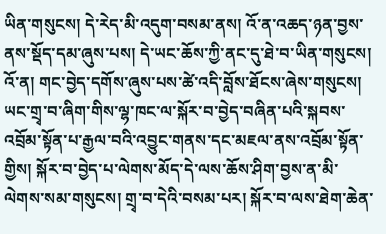ཡིན་གསུངས། དེ་རེད་མི་འདུག་བསམ་ནས། འོ་ན་འཆད་ཉན་བྱས་ནས་སྡོད་དམ་ཞུས་པས། དེ་ཡང་ཆོས་ཀྱི་ནང་དུ་ཐེ་བ་ཡིན་གསུངས། འོ་ན། གང་བྱེད་དགོས་ཞུས་པས་ཚེ་འདི་བློས་ཐོངས་ཞེས་གསུངས། ཡང་གྲྭ་བ་ཞིག་གིས་ལྷ་ཁང་ལ་སྐོར་བ་བྱེད་བཞིན་པའི་སྐབས་འབྲོམ་སྟོན་པ་རྒྱལ་བའི་འབྱུང་གནས་དང་མཇལ་ནས་འབྲོམ་སྟོན་གྱིས། སྐོར་བ་བྱེད་པ་ལེགས་མོད་དེ་ལས་ཆོས་ཤིག་བྱས་ན་མི་ལེགས་སམ་གསུངས། གྲྭ་བ་དེའི་བསམ་པར། སྐོར་བ་ལས་ཐེག་ཆེན་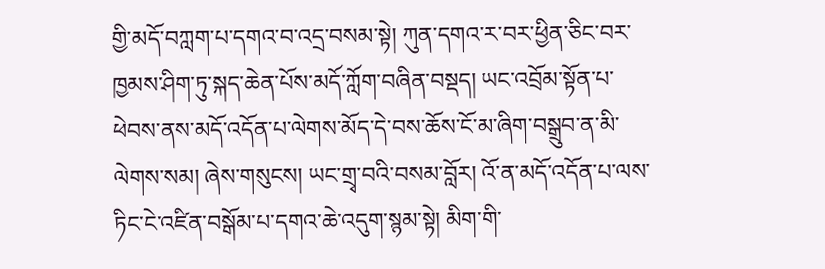གྱི་མདོ་བཀླག་པ་དགའ་བ་འདྲ་བསམ་སྟེ། ཀུན་དགའ་ར་བར་ཕྱིན་ཅིང་བར་ཁྱམས་ཤིག་ཏུ་སྐད་ཆེན་པོས་མདོ་ཀློག་བཞིན་བསྡད། ཡང་འབྲོམ་སྟོན་པ་ཕེབས་ནས་མདོ་འདོན་པ་ལེགས་མོད་དེ་བས་ཆོས་ངོ་མ་ཞིག་བསྒྲུབ་ན་མི་ལེགས་སམ། ཞེས་གསུངས། ཡང་གྲྭ་བའི་བསམ་བློར། འོ་ན་མདོ་འདོན་པ་ལས་ཏིང་ངེ་འཛིན་བསྒོམ་པ་དགའ་ཆེ་འདུག་སྙམ་སྟེ། མིག་གི་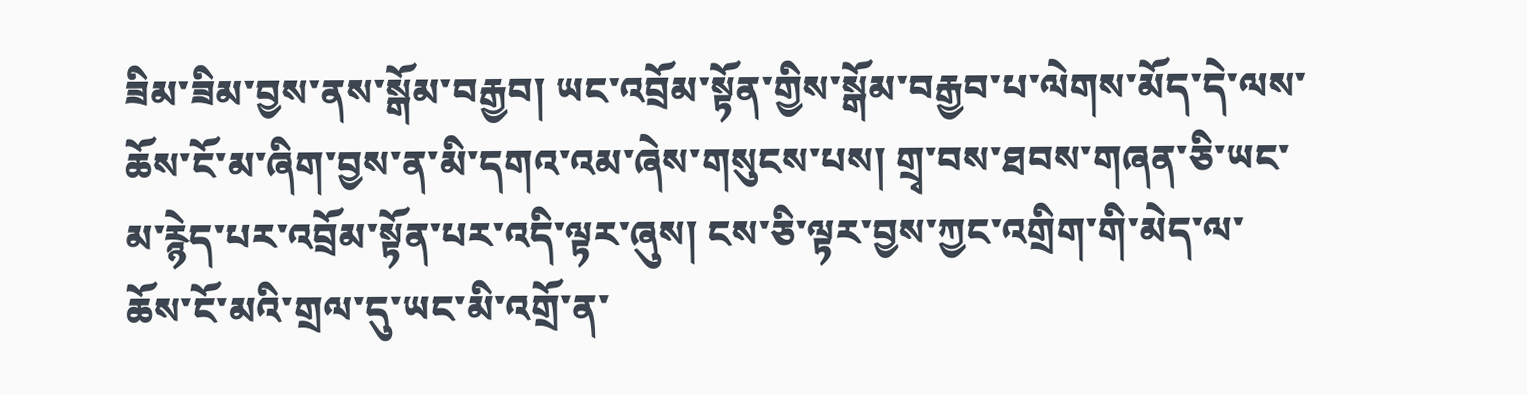ཟིམ་ཟིམ་བྱས་ནས་སྒོམ་བརྒྱབ། ཡང་འབྲོམ་སྟོན་གྱིས་སྒོམ་བརྒྱབ་པ་ལེགས་མོད་དེ་ལས་ཆོས་ངོ་མ་ཞིག་བྱས་ན་མི་དགའ་འམ་ཞེས་གསུངས་པས། གྲྭ་བས་ཐབས་གཞན་ཅི་ཡང་མ་རྙེད་པར་འབྲོམ་སྟོན་པར་འདི་ལྟར་ཞུས། ངས་ཅི་ལྟར་བྱས་ཀྱང་འགྲིག་གི་མེད་ལ་ཆོས་ངོ་མའི་གྲལ་དུ་ཡང་མི་འགྲོ་ན་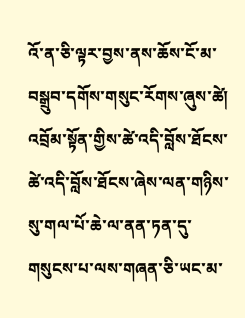འོ་ན་ཅི་ལྟར་བྱས་ནས་ཆོས་ངོ་མ་བསྒྲུབ་དགོས་གསུང་རོགས་ཞུས་ཚེ། འབྲོམ་སྟོན་གྱིས་ཚེ་འདི་བློས་ཐོངས་ཚེ་འདི་བློས་ཐོངས་ཞེས་ལན་གཉིས་སུ་གལ་པོ་ཆེ་ལ་ནན་ཏན་དུ་གསུངས་པ་ལས་གཞན་ཅི་ཡང་མ་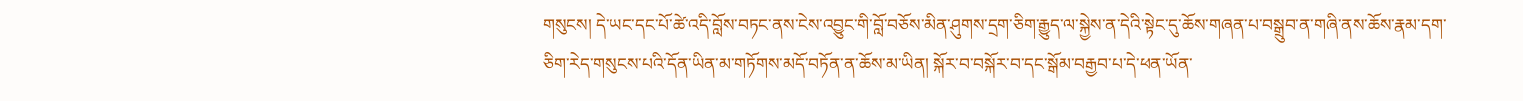གསུངས། དེ་ཡང་དང་པོ་ཚེ་འདི་བློས་བཏང་ནས་ངེས་འབྱུང་གི་བློ་བཅོས་མིན་ཤུགས་དྲག་ཅིག་རྒྱུད་ལ་སྐྱེས་ན་དེའི་སྟེང་དུ་ཆོས་གཞན་པ་བསྒྲུབ་ན་གཞི་ནས་ཆོས་རྣམ་དག་ཅིག་རེད་གསུངས་པའི་དོན་ཡིན་མ་གཏོགས་མདོ་བཏོན་ན་ཆོས་མ་ཡིན། སྐོར་བ་བསྐོར་བ་དང་སྒོམ་བརྒྱབ་པ་དེ་ཕན་ཡོན་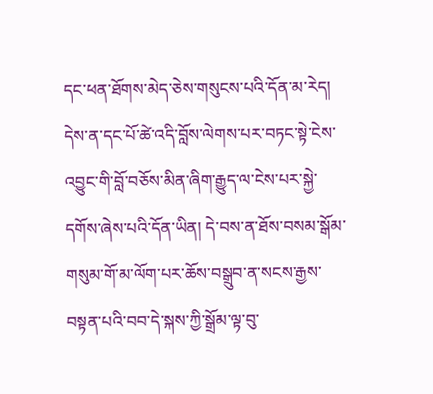དང་ཕན་ཐོགས་མེད་ཅེས་གསུངས་པའི་དོན་མ་རེད། དེས་ན་དང་པོ་ཚེ་འདི་བློས་ལེགས་པར་བཏང་སྟེ་ངེས་འབྱུང་གི་བློ་བཅོས་མིན་ཞིག་རྒྱུད་ལ་ངེས་པར་སྐྱེ་དགོས་ཞེས་པའི་དོན་ཡིན། དེ་བས་ན་ཐོས་བསམ་སྒོམ་གསུམ་གོ་མ་ལོག་པར་ཆོས་བསྒྲུབ་ན་སངས་རྒྱས་བསྟན་པའི་བབ་དེ་སྐས་ཀྱི་སྒྲོམ་ལྟ་བུ་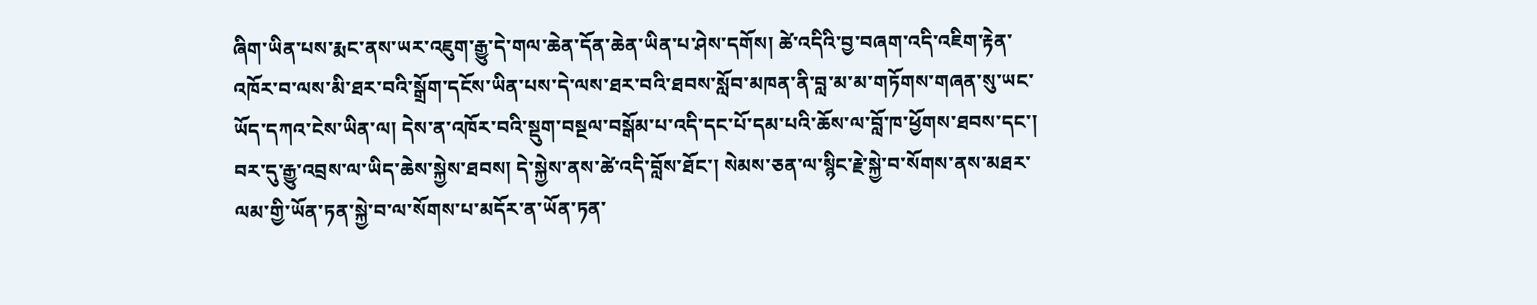ཞིག་ཡིན་པས་རྨང་ནས་ཡར་འཇུག་རྒྱུ་དེ་གལ་ཆེན་དོན་ཆེན་ཡིན་པ་ཤེས་དགོས། ཚེ་འདིའི་བྱ་བཞག་འདི་འཇིག་རྟེན་འཁོར་བ་ལས་མི་ཐར་བའི་སྒྲོག་དངོས་ཡིན་པས་དེ་ལས་ཐར་བའི་ཐབས་སློབ་མཁན་ནི་བླ་མ་མ་གཏོགས་གཞན་སུ་ཡང་ཡོད་དཀའ་ངེས་ཡིན་ལ། དེས་ན་འཁོར་བའི་སྡུག་བསྔལ་བསྒོམ་པ་འདི་དང་པོ་དམ་པའི་ཆོས་ལ་བློ་ཁ་ཕྱོགས་ཐབས་དང་། བར་དུ་རྒྱུ་འབྲས་ལ་ཡིད་ཆེས་སྐྱེས་ཐབས། དེ་སྐྱེས་ནས་ཚེ་འདི་བློས་ཐོང་། སེམས་ཅན་ལ་སྙིང་རྗེ་སྐྱེ་བ་སོགས་ནས་མཐར་ལམ་གྱི་ཡོན་ཏན་སྐྱེ་བ་ལ་སོགས་པ་མདོར་ན་ཡོན་ཏན་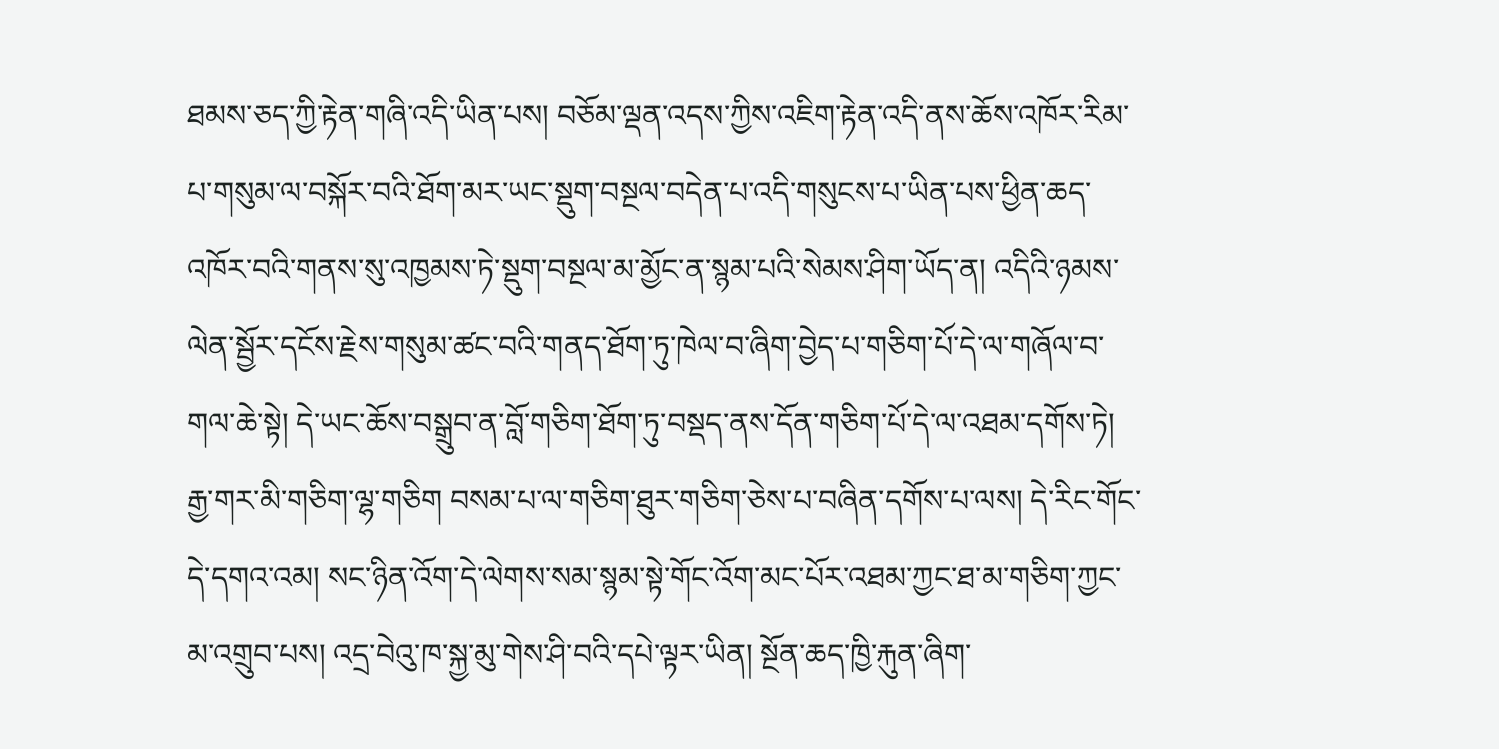ཐམས་ཅད་ཀྱི་རྟེན་གཞི་འདི་ཡིན་པས། བཅོམ་ལྡན་འདས་ཀྱིས་འཇིག་རྟེན་འདི་ནས་ཆོས་འཁོར་རིམ་པ་གསུམ་ལ་བསྐོར་བའི་ཐོག་མར་ཡང་སྡུག་བསྔལ་བདེན་པ་འདི་གསུངས་པ་ཡིན་པས་ཕྱིན་ཆད་འཁོར་བའི་གནས་སུ་འཁྱམས་ཏེ་སྡུག་བསྔལ་མ་མྱོང་ན་སྙམ་པའི་སེམས་ཤིག་ཡོད་ན། འདིའི་ཉམས་ལེན་སྦྱོར་དངོས་རྗེས་གསུམ་ཚང་བའི་གནད་ཐོག་ཏུ་ཁེལ་བ་ཞིག་བྱེད་པ་གཅིག་པོ་དེ་ལ་གཞོལ་བ་གལ་ཆེ་སྟེ། དེ་ཡང་ཆོས་བསྒྲུབ་ན་བློ་གཅིག་ཐོག་ཏུ་བསྡད་ནས་དོན་གཅིག་པོ་དེ་ལ་འཐམ་དགོས་ཏེ། རྒྱ་གར་མི་གཅིག་ལྷ་གཅིག བསམ་པ་ལ་གཅིག་ཐུར་གཅིག་ཅེས་པ་བཞིན་དགོས་པ་ལས། དེ་རིང་གོང་དེ་དགའ་འམ། སང་ཉིན་འོག་དེ་ལེགས་སམ་སྙམ་སྟེ་གོང་འོག་མང་པོར་འཐམ་ཀྱང་ཐ་མ་གཅིག་ཀྱང་མ་འགྲུབ་པས། འདྲ་བེའུ་ཁ་སྐྱ་མུ་གེས་ཤི་བའི་དཔེ་ལྟར་ཡིན། སྔོན་ཆད་ཁྱི་རྐུན་ཞིག་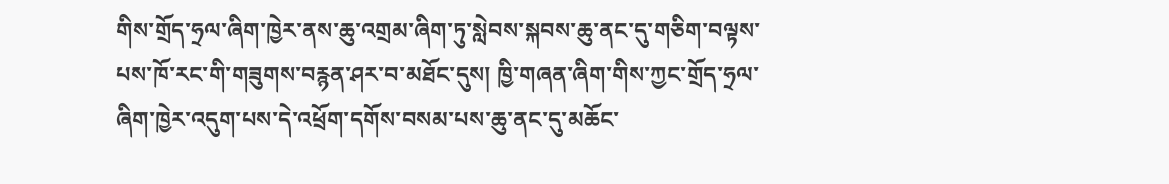གིས་གྲོད་ཧྲལ་ཞིག་ཁྱེར་ནས་ཆུ་འགྲམ་ཞིག་ཏུ་སླེབས་སྐབས་ཆུ་ནང་དུ་གཅིག་བལྟས་པས་ཁོ་རང་གི་གཟུགས་བརྙན་ཤར་བ་མཐོང་དུས། ཁྱི་གཞན་ཞིག་གིས་ཀྱང་གྲོད་ཧྲལ་ཞིག་ཁྱེར་འདུག་པས་དེ་འཕྲོག་དགོས་བསམ་པས་ཆུ་ནང་དུ་མཆོང་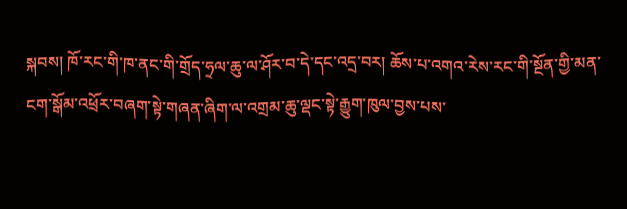སྐབས། ཁོ་རང་གི་ཁ་ནང་གི་གྲོད་ཧྲལ་ཆུ་ལ་ཤོར་བ་དེ་དང་འདྲ་བར། ཆོས་པ་འགའ་རེས་རང་གི་སྔོན་གྱི་མན་ངག་སྒོམ་འཕྲོར་བཞག་སྟེ་གཞན་ཞིག་ལ་འགྲམ་ཆུ་ལྡང་སྟེ་རྒྱུག་ཁུལ་བྱས་པས་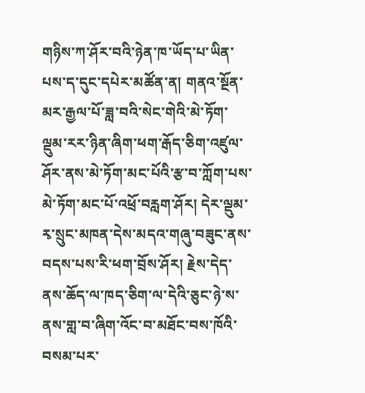གཉིས་ཀ་ཤོར་བའི་ཉེན་ཁ་ཡོད་པ་ཡིན་པས་ད་དུང་དཔེར་མཚོན་ན། གནའ་སྔོན་མར་རྒྱལ་པོ་ཟླ་བའི་སེང་གེའི་མེ་ཏོག་ལྡུམ་རར་ཉིན་ཞིག་ཕག་རྒོད་ཅིག་འཛུལ་ཤོར་ནས་མེ་ཏོག་མང་པོའི་རྩ་བ་ཀློག་པས་མེ་ཏོག་མང་པོ་འཕྲོ་བརླག་ཤོར། དེར་ལྡུམ་རྭ་སྲུང་མཁན་དེས་མདའ་གཞུ་བཟུང་ནས་བདས་པས་རི་ཕག་བྲོས་ཤོར། རྗེས་དེད་ནས་ཆོད་ལ་ཁད་ཅིག་ལ་དེའི་ཅུང་ཉེ་ས་ནས་གླ་བ་ཞིག་འོང་བ་མཐོང་བས་ཁོའི་བསམ་པར་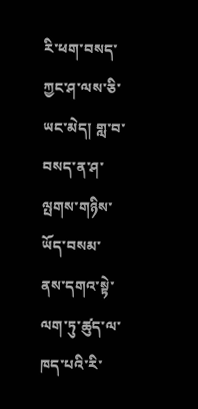རི་ཕག་བསད་ཀྱང་ཤ་ལས་ཅི་ཡང་མེད། གླ་བ་བསད་ན་ཤ་ལྤགས་གཉིས་ཡོད་བསམ་ནས་དགའ་སྟེ་ལག་ཏུ་ཚུད་ལ་ཁད་པའི་རི་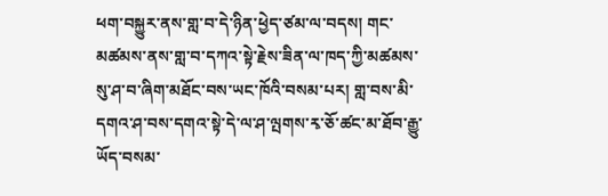ཕག་བསྐྱུར་ནས་གླ་བ་དེ་ཉིན་ཕྱེད་ཙམ་ལ་བདས། གང་མཚམས་ནས་གླ་བ་དཀའ་སྟེ་རྗེས་ཟིན་ལ་ཁད་ཀྱི་མཚམས་སུ་ཤ་བ་ཞིག་མཐོང་བས་ཡང་ཁོའི་བསམ་པར། གླ་བས་མི་དགའ་ཤ་བས་དགའ་སྟེ་དེ་ལ་ཤ་ལྤགས་རྭ་ཅོ་ཚང་མ་ཐོབ་རྒྱུ་ཡོད་བསམ་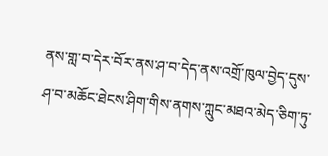ནས་གླ་བ་དེར་བོར་ནས་ཤ་བ་དེད་ནས་འགྲོ་ཁུལ་བྱེད་དུས་ཤ་བ་མཆོང་ཐེངས་ཤིག་གིས་ནགས་ཀླུང་མཐའ་མེད་ཅིག་ཏུ་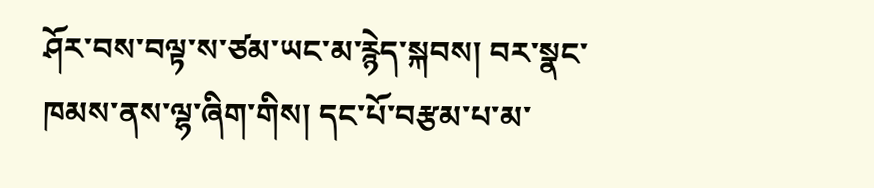ཤོར་བས་བལྟ་ས་ཙམ་ཡང་མ་རྙེད་སྐབས། བར་སྣང་ཁམས་ནས་ལྷ་ཞིག་གིས། དང་པོ་བརྩམ་པ་མ་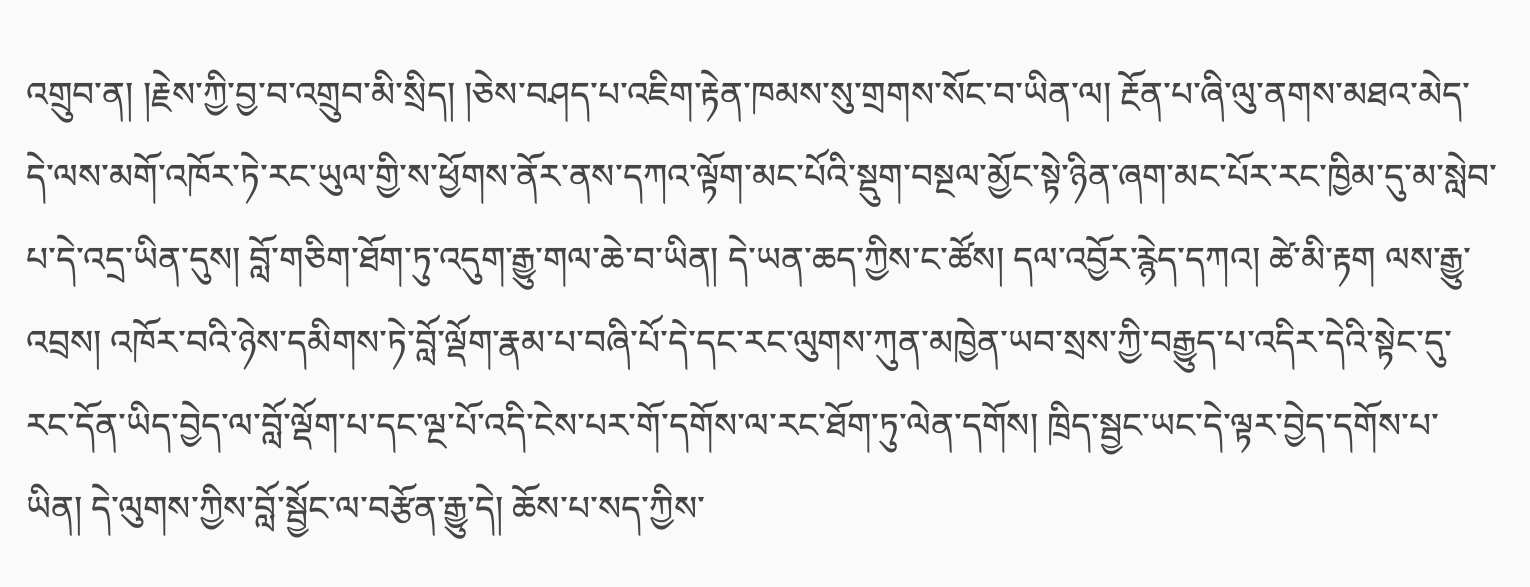འགྲུབ་ན། །རྗེས་ཀྱི་བྱ་བ་འགྲུབ་མི་སྲིད། །ཅེས་བཤད་པ་འཇིག་རྟེན་ཁམས་སུ་གྲགས་སོང་བ་ཡིན་ལ། རྔོན་པ་ཞི་ལུ་ནགས་མཐའ་མེད་དེ་ལས་མགོ་འཁོར་ཏེ་རང་ཡུལ་གྱི་ས་ཕྱོགས་ནོར་ནས་དཀའ་ལྟོག་མང་པོའི་སྡུག་བསྔལ་མྱོང་སྟེ་ཉིན་ཞག་མང་པོར་རང་ཁྱིམ་དུ་མ་སླེབ་པ་དེ་འདྲ་ཡིན་དུས། བློ་གཅིག་ཐོག་ཏུ་འདུག་རྒྱུ་གལ་ཆེ་བ་ཡིན། དེ་ཡན་ཆད་ཀྱིས་ང་ཚོས། དལ་འབྱོར་རྙེད་དཀའ། ཚེ་མི་རྟག ལས་རྒྱུ་འབྲས། འཁོར་བའི་ཉེས་དམིགས་ཏེ་བློ་ལྡོག་རྣམ་པ་བཞི་པོ་དེ་དང་རང་ལུགས་ཀུན་མཁྱེན་ཡབ་སྲས་ཀྱི་བརྒྱུད་པ་འདིར་དེའི་སྟེང་དུ་རང་དོན་ཡིད་བྱེད་ལ་བློ་ལྡོག་པ་དང་ལྔ་པོ་འདི་ངེས་པར་གོ་དགོས་ལ་རང་ཐོག་ཏུ་ལེན་དགོས། ཁྲིད་སྦྱང་ཡང་དེ་ལྟར་བྱེད་དགོས་པ་ཡིན། དེ་ལུགས་ཀྱིས་བློ་སྦྱོང་ལ་བརྩོན་རྒྱུ་དེ། ཆོས་པ་སད་ཀྱིས་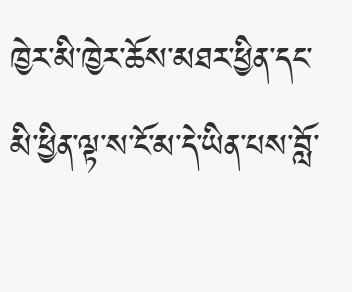ཁྱེར་མི་ཁྱེར་ཆོས་མཐར་ཕྱིན་དང་མི་ཕྱིན་ལྟ་ས་ངོ་མ་དེ་ཡིན་པས་བློ་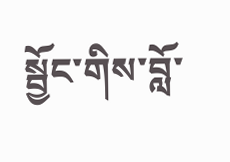སྦྱོང་གིས་བློ་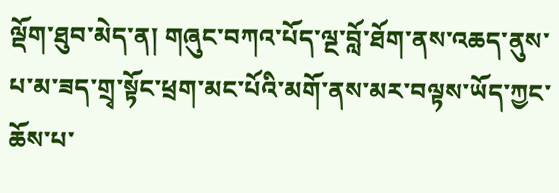ལྡོག་ཐུབ་མེད་ན། གཞུང་བཀའ་པོད་ལྔ་བློ་ཐོག་ནས་འཆད་ནུས་པ་མ་ཟད་གྲྭ་སྟོང་ཕྲག་མང་པོའི་མགོ་ནས་མར་བལྟས་ཡོད་ཀྱང་ཆོས་པ་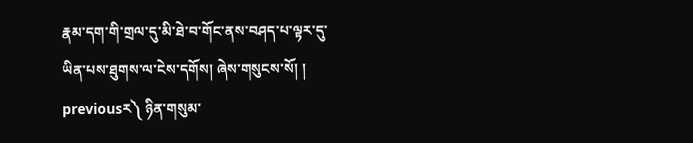རྣམ་དག་གི་གྲལ་དུ་མི་ཐེ་བ་གོང་ནས་བཤད་པ་ལྟར་དུ་ཡིན་པས་ཐུགས་ལ་ངེས་དགོས། ཞེས་གསུངས་སོ། །
previousར༽ ཉིན་གསུམ་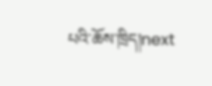པའི་ཆོས་ཁྲིད།next